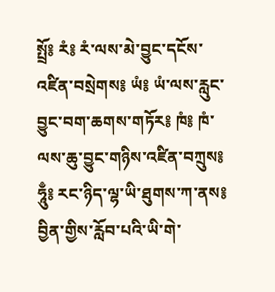སྤྲོ༔ རཾ༔ རཾ་ལས་མེ་བྱུང་དངོས་འཛིན་བསྲེགས༔ ཡཾ༔ ཡཾ་ལས་རླུང་བྱུང་བག་ཆགས་གཏོར༔ ཁཾ༔ ཁཾ་ལས་ཆུ་བྱུང་གཉིས་འཛིན་བཀྲུས༔ ཧཱུྃ༔ རང་ཉིད་ལྷ་ཡི་ཐུགས་ཀ་ནས༔ བྱིན་གྱིས་རློབ་པའི་ཡི་གེ་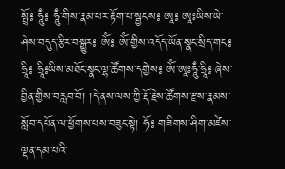སྤྲོ༔ ཧཱུྃ༔ ཧཱུྃ་གིས་རྣམ་པར་རྟོག་པ་སྦྱངས༔ ཨཱ༔ ཨཱཿཡིས་ཡེ་ཤེས་བདུད་རྩིར་བསྒྱུར༔ ཨོཾ༔ ཨོཾ་གྱིས་འདོད་ཡོན་སྣང་སྲིད་གང༔ ཧྲཱི༔ ཧྲཱི༔ཡིས་མཐོང་སྣང་ལྷ་ཚོགས་དགྱེས༔ ཨོཾ་ཨཱཿཧཱུྃ་ཧྲཱི༔ ཞེས་བྱིན་གྱིས་བརླབ་བོ། །དེ་ནས་ལས་ཀྱི་རྡོ་རྗེས་ཚོགས་རྫས་རྣམས་སློབ་དཔོན་ལ་ཕྱོགས་པས་བཟུང་སྟེ། ཧོ༔ གཟིགས་ཤིག་མཛེས་ལྡན་དམ་པའི་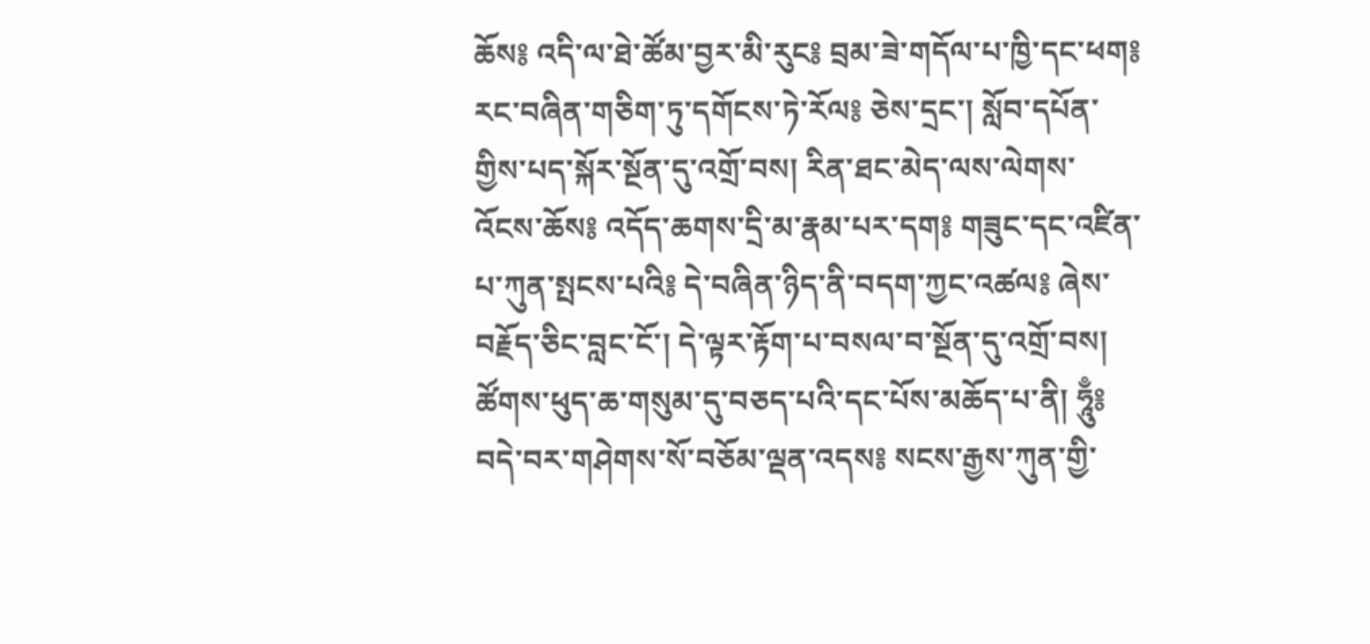ཆོས༔ འདི་ལ་ཐེ་ཚོམ་བྱར་མི་རུང༔ བྲམ་ཟེ་གདོལ་པ་ཁྱི་དང་ཕག༔ རང་བཞིན་གཅིག་ཏུ་དགོངས་ཏེ་རོལ༔ ཅེས་དྲང་། སློབ་དཔོན་གྱིས་པད་སྐོར་སྔོན་དུ་འགྲོ་བས། རིན་ཐང་མེད་ལས་ལེགས་འོངས་ཆོས༔ འདོད་ཆགས་དྲི་མ་རྣམ་པར་དག༔ གཟུང་དང་འཛིན་པ་ཀུན་སྤངས་པའི༔ དེ་བཞིན་ཉིད་ནི་བདག་ཀྱང་འཚལ༔ ཞེས་བརྗོད་ཅིང་བླང་ངོ་། དེ་ལྟར་རྟོག་པ་བསལ་བ་སྔོན་དུ་འགྲོ་བས། ཚོགས་ཕུད་ཆ་གསུམ་དུ་བཅད་པའི་དང་པོས་མཆོད་པ་ནི། ཧཱུྃ༔ བདེ་བར་གཤེགས་སོ་བཅོམ་ལྡན་འདས༔ སངས་རྒྱས་ཀུན་གྱི་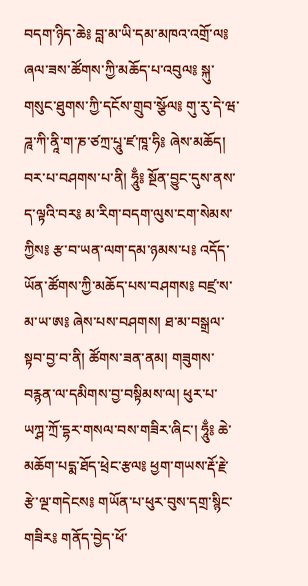བདག་ཉིད་ཆེ༔ བླ་མ་ཡི་དམ་མཁའ་འགྲོ་ལ༔ ཞལ་ཟས་ཚོགས་ཀྱི་མཆོད་པ་འབུལ༔ སྐུ་གསུང་ཐུགས་ཀྱི་དངོས་གྲུབ་སྩོལ༔ གུ་རུ་དེ་ཝ་ཌཱ་ཀི་ནཱི་ག་ཎ་ཙཀྲ་པཱུ་ཛ་ཁཱ་ཧི༔ ཞེས་མཆོད། བར་པ་བཤགས་པ་ནི། ཧཱུྃ༔ སྔོན་བྱུང་དུས་ནས་ད་ལྟའི་བར༔ མ་རིག་བདག་ལུས་ངག་སེམས་ཀྱིས༔ རྩ་བ་ཡན་ལག་དམ་ཉམས་པ༔ འདོད་ཡོན་ཚོགས་ཀྱི་མཆོད་པས་བཤགས༔ བཛྲ་ས་མ་ཡ་ཨ༔ ཞེས་པས་བཤགས། ཐ་མ་བསྒྲལ་སྟབ་བྱ་བ་ནི། ཚོགས་ཟན་ནམ། གཟུགས་བརྙན་ལ་དམིགས་བྱ་བསྟིམས་ལ། ཕུར་པ་ཡཀྴ་ཀྲོ་དྷར་གསལ་བས་གཟིར་ཞིང་། ཧཱུྃ༔ ཆེ་མཆོག་པདྨ་ཐོད་ཕྲེང་རྩལ༔ ཕྱག་གཡས་རྡོ་རྗེ་རྩེ་ལྔ་གདེངས༔ གཡོན་པ་ཕུར་བུས་དགྲ་སྙིང་གཟིར༔ གནོད་བྱེད་ཕོ་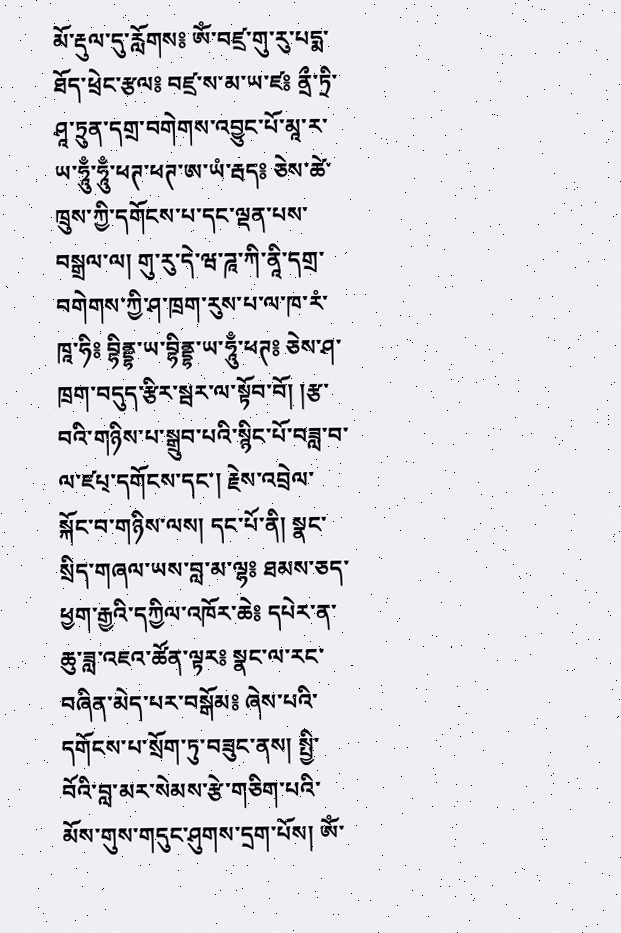མོ་རྡུལ་དུ་རློགས༔ ཨོཾ་བཛྲ་གུ་རུ་པདྨ་ཐོད་ཕྲེང་རྩལ༔ བཛྲ་ས་མ་ཡ་ཛ༔ ནྲྀ་ཏྲི་ཤཱ་ཏྲུན་དགྲ་བགེགས་འབྱུང་པོ་མཱ་ར་ཡ་ཧཱུྃ་ཧཱུྃ་ཕཊ་ཕཊ་ཨ་ཡཾ་རྦད༔ ཅེས་ཚེ་ཁྲུས་ཀྱི་དགོངས་པ་དང་ལྡན་པས་བསྒྲལ་ལ། གུ་རུ་དེ་ཝ་ཌཱ་ཀི་ནཱི་དགྲ་བགེགས་ཀྱི་ཤ་ཁྲག་རུས་པ་ལ་ཁ་རཾ་ཁཱ་ཧི༔ བྷིནྡྷ་ཡ་བྷིནྡྷ་ཡ་ཧཱུྃ་ཕཊ༔ ཅེས་ཤ་ཁྲག་བདུད་རྩིར་སྦར་ལ་སྟོབ་བོ། །རྩ་བའི་གཉིས་པ་སྒྲུབ་པའི་སྙིང་པོ་བཟླ་བ་ལ་ཛཔ྄་དགོངས་དང་། རྗེས་འབྲེལ་སྐོང་བ་གཉིས་ལས། དང་པོ་ནི། སྣང་སྲིད་གཞལ་ཡས་བླ་མ་ལྷ༔ ཐམས་ཅད་ཕྱག་རྒྱའི་དཀྱིལ་འཁོར་ཆེ༔ དཔེར་ན་ཆུ་ཟླ་འཇའ་ཚོན་ལྟར༔ སྣང་ལ་རང་བཞིན་མེད་པར་བསྒོམ༔ ཞེས་པའི་དགོངས་པ་སྲོག་ཏུ་བཟུང་ནས། སྤྱི་བོའི་བླ་མར་སེམས་རྩེ་གཅིག་པའི་མོས་གུས་གདུང་ཤུགས་དྲག་པོས། ཨོཾ་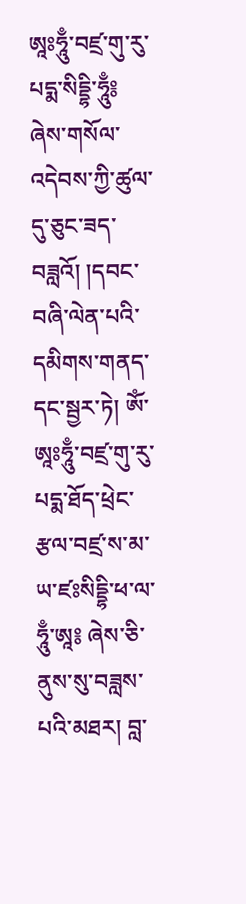ཨཱཿཧཱུྃ་བཛྲ་གུ་རུ་པདྨ་སིདྡྷི་ཧཱུྃ༔ ཞེས་གསོལ་འདེབས་ཀྱི་ཚུལ་དུ་ཅུང་ཟད་བཟླའོ། །དབང་བཞི་ལེན་པའི་དམིགས་གནད་དང་སྦྱར་ཏེ། ཨོཾ་ཨཱཿཧཱུྃ་བཛྲ་གུ་རུ་པདྨ་ཐོད་ཕྲེང་རྩལ་བཛྲ་ས་མ་ཡ་ཛཿསིདྡྷི་ཕ་ལ་ཧཱུྃ་ཨཱ༔ ཞེས་ཅི་ནུས་སུ་བཟླས་པའི་མཐར། བླ་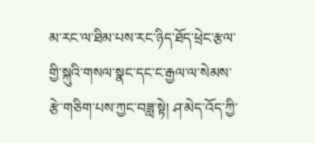མ་རང་ལ་ཐིམ་པས་རང་ཉིད་ཐོད་ཕྲེང་རྩལ་གྱི་སྐུའི་གསལ་སྣང་དང་ང་རྒྱལ་ལ་སེམས་རྩེ་གཅིག་པས་ཀྱང་བཟླ་སྟེ། ཤ་མེད་འོད་ཀྱི་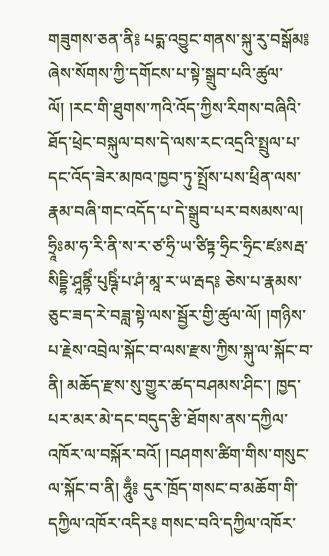གཟུགས་ཅན་ནི༔ པདྨ་འབྱུང་གནས་སྐུ་རུ་བསྒོམ༔ ཞེས་སོགས་ཀྱི་དགོངས་པ་སྟེ་སྒྲུབ་པའི་ཚུལ་ལོ། །རང་གི་ཐུགས་ཀའི་འོད་ཀྱིས་རིགས་བཞིའི་ཐོད་ཕྲེང་བསྐུལ་བས་དེ་ལས་རང་འདྲའི་སྤྲུལ་པ་དང་འོད་ཟེར་མཁའ་ཁྱབ་ཏུ་སྤྲོས་པས་ཕྲིན་ལས་རྣམ་བཞི་གང་འདོད་པ་དེ་སྒྲུབ་པར་བསམས་ལ། ཧྲཱིཿམ་ཧ་རི་ནི་ས་ར་ཙ་ཧྲི་ཡ་ཙིཏྟ་ཧྲིང་ཧྲིང་ཛཿསརྦ་སིདྡྷི་ཤཱནྟིཾ་པུཥྚིཾ་པ་ཤཾ་མཱ་ར་ཡ་རྦད༔ ཅེས་པ་རྣམས་ཅུང་ཟད་རེ་བཟླ་སྟེ་ལས་སྦྱོར་གྱི་ཚུལ་ལོ། །གཉིས་པ་རྗེས་འབྲེལ་སྐོང་བ་ལས་རྫས་ཀྱིས་སྐུ་ལ་སྐོང་བ་ནི། མཆོད་རྫས་སུ་གྱུར་ཚད་བཤམས་ཤིང་། ཁྱད་པར་མར་མེ་དང་བདུད་རྩི་ཐོགས་ནས་དཀྱིལ་འཁོར་ལ་བསྐོར་བའོ། །བཤགས་ཚིག་གིས་གསུང་ལ་སྐོང་བ་ནི། ཧཱུྃ༔ དུར་ཁྲོད་གསང་བ་མཆོག་གི་དཀྱིལ་འཁོར་འདིར༔ གསང་བའི་དཀྱིལ་འཁོར་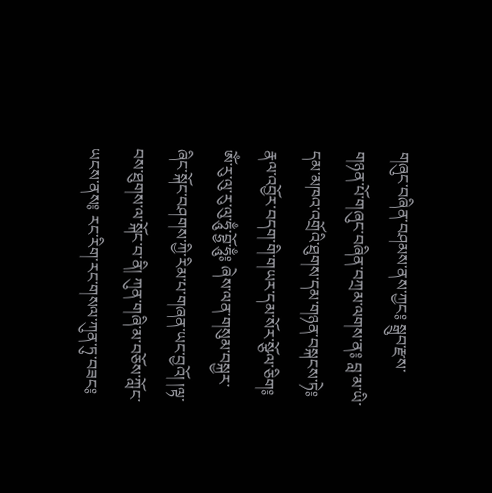གཞུང་བཞིན་བཤམས་ནས་ཀྱང༔ སྒྲུབ་རྫས་གཉན་པོ་གཞུང་བཞིན་བཀྲམ་ལགས་ན༔ བླ་མ་ཡི་དམ་མཁའ་འགྲོའི་ཐུགས་དམ་གཉན་བསྐངས་ཏེ༔ རྣལ་འབྱོར་བདག་གི་གཡར་དམ་སོར་སྩོལ་ཅིག༔ ཨོཾ་རུ་ལུ་རུ་ལུ་ཧཱུྃ་བྷྱོ་ཧཱུྃ༔ ཞེས་ལན་གསུམ་བསྐྱར་ཞིང་སྐོང་བཤགས་ཀྱི་རིམ་པ་གཞན་ཡང་བྱའོ། །ལྟ་བས་ཐུགས་ལ་སྐོང་བ་ནི། ཀུན་གཞི་མ་བཅོས་ཀློང་ཡངས་ནས༔ རང་རིག་རང་གསལ་ཀུན་ཏུ་བཟང༔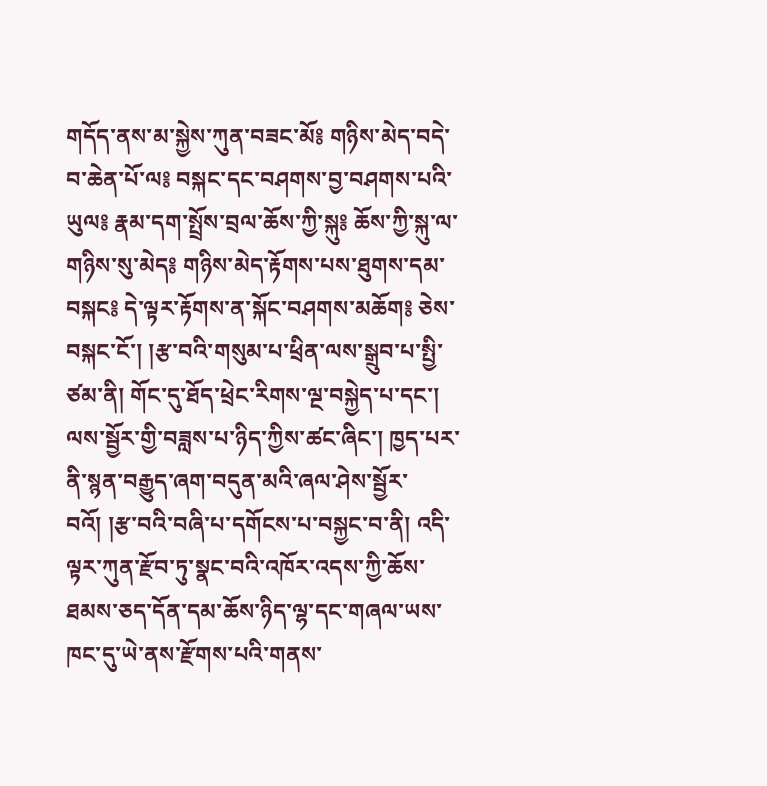གདོད་ནས་མ་སྐྱེས་ཀུན་བཟང་མོ༔ གཉིས་མེད་བདེ་བ་ཆེན་པོ་ལ༔ བསྐང་དང་བཤགས་བྱ་བཤགས་པའི་ཡུལ༔ རྣམ་དག་སྤྲོས་བྲལ་ཆོས་ཀྱི་སྐུ༔ ཆོས་ཀྱི་སྐུ་ལ་གཉིས་སུ་མེད༔ གཉིས་མེད་རྟོགས་པས་ཐུགས་དམ་བསྐང༔ དེ་ལྟར་རྟོགས་ན་སྐོང་བཤགས་མཆོག༔ ཅེས་བསྐང་ངོ་། །རྩ་བའི་གསུམ་པ་ཕྲིན་ལས་སྒྲུབ་པ་སྤྱི་ཙམ་ནི། གོང་དུ་ཐོད་ཕྲེང་རིགས་ལྔ་བསྐྱེད་པ་དང་། ལས་སྦྱོར་གྱི་བཟླས་པ་ཉིད་ཀྱིས་ཚང་ཞིང་། ཁྱད་པར་ནི་སྙན་བརྒྱུད་ཞག་བདུན་མའི་ཞལ་ཤེས་སྦྱོར་བའོ། །རྩ་བའི་བཞི་པ་དགོངས་པ་བསྐྱང་བ་ནི། འདི་ལྟར་ཀུན་རྫོབ་ཏུ་སྣང་བའི་འཁོར་འདས་ཀྱི་ཆོས་ཐམས་ཅད་དོན་དམ་ཆོས་ཉིད་ལྷ་དང་གཞལ་ཡས་ཁང་དུ་ཡེ་ནས་རྫོགས་པའི་གནས་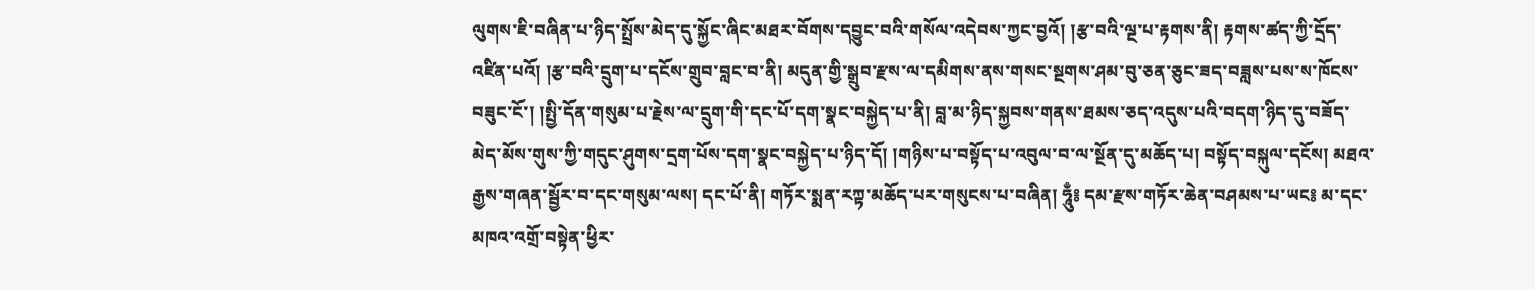ལུགས་ཇི་བཞིན་པ་ཉིད་སྤྲོས་མེད་དུ་སྐྱོང་ཞིང་མཐར་བོགས་དབྱུང་བའི་གསོལ་འདེབས་ཀྱང་བྱའོ། །རྩ་བའི་ལྔ་པ་རྟགས་ནི། རྟགས་ཚད་ཀྱི་དྲོད་འཛིན་པའོ། །རྩ་བའི་དྲུག་པ་དངོས་གྲུབ་བླང་བ་ནི། མདུན་གྱི་སྒྲུབ་རྫས་ལ་དམིགས་ནས་གསང་སྔགས་ཤམ་བུ་ཅན་ཅུང་ཟད་བཟླས་པས་ས་ཁོངས་བཟུང་ངོ་། །སྤྱི་དོན་གསུམ་པ་རྗེས་ལ་དྲུག་གི་དང་པོ་དག་སྣང་བསྐྱེད་པ་ནི། བླ་མ་ཉིད་སྐྱབས་གནས་ཐམས་ཅད་འདུས་པའི་བདག་ཉིད་དུ་བཟོད་མེད་མོས་གུས་ཀྱི་གདུང་ཤུགས་དྲག་པོས་དག་སྣང་བསྐྱེད་པ་ཉིད་དོ། །གཉིས་པ་བསྟོད་པ་འབུལ་བ་ལ་སྔོན་དུ་མཆོད་པ། བསྟོད་བསྐུལ་དངོས། མཐའ་རྒྱས་གཞན་སྦྱོར་བ་དང་གསུམ་ལས། དང་པོ་ནི། གཏོར་སྨན་རཀྟ་མཆོད་པར་གསུངས་པ་བཞིན། ཧཱུྃ༔ དམ་རྫས་གཏོར་ཆེན་བཤམས་པ་ཡང༔ མ་དང་མཁའ་འགྲོ་བསྟེན་ཕྱིར་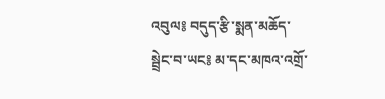འབུལ༔ བདུད་རྩི་སྨན་མཆོད་སྦྲེང་བ་ཡང༔ མ་དང་མཁའ་འགྲོ་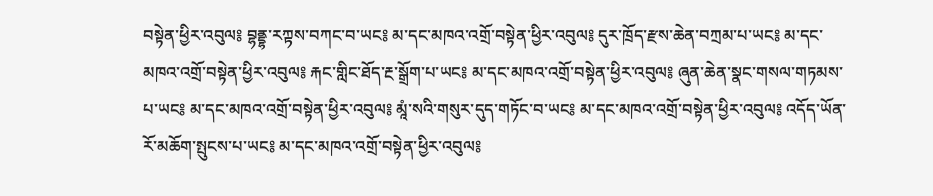བསྟེན་ཕྱིར་འབུལ༔ བྷནྡྷ་རཀྟས་བཀང་བ་ཡང༔ མ་དང་མཁའ་འགྲོ་བསྟེན་ཕྱིར་འབུལ༔ དུར་ཁྲོད་རྫས་ཆེན་བཀྲམ་པ་ཡང༔ མ་དང་མཁའ་འགྲོ་བསྟེན་ཕྱིར་འབུལ༔ རྐང་གླིང་ཐོད་རྔ་སྒྲོག་པ་ཡང༔ མ་དང་མཁའ་འགྲོ་བསྟེན་ཕྱིར་འབུལ༔ ཞུན་ཆེན་སྣང་གསལ་གཏམས་པ་ཡང༔ མ་དང་མཁའ་འགྲོ་བསྟེན་ཕྱིར་འབུལ༔ མཱཾ་སའི་གསུར་དུད་གཏོང་བ་ཡང༔ མ་དང་མཁའ་འགྲོ་བསྟེན་ཕྱིར་འབུལ༔ འདོད་ཡོན་རོ་མཆོག་སྤུངས་པ་ཡང༔ མ་དང་མཁའ་འགྲོ་བསྟེན་ཕྱིར་འབུལ༔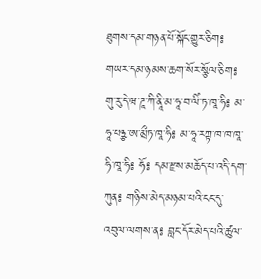ཐུགས་དམ་གཉན་པོ་སྐོང་གྱུར་ཅིག༔ གཡར་དམ་ཉམས་ཆག་སོར་སྩོལ་ཅིག༔ གུ་རུ་དེ་ཝ་ཌཱ་ཀི་ནཱི་མ་ཧཱ་བ་ལིཾ་ཏ་ཁཱ་ཧི༔ མ་ཧཱ་པཉྩ་ཨ་མྲྀཏ་ཁཱ་ཧི༔ མ་ཧཱ་རཀྟ་ཁ་ཁ་ཁཱ་ཧི་ཁཱ་ཧི༔ ཧོ༔ དམ་རྫས་མཆོད་པ་འདི་དག་ཀུན༔ གཉིས་མེད་མཉམ་པའི་ངང་དུ་འབུལ་ལགས་ན༔ བླང་དོར་མེད་པའི་ཚུལ་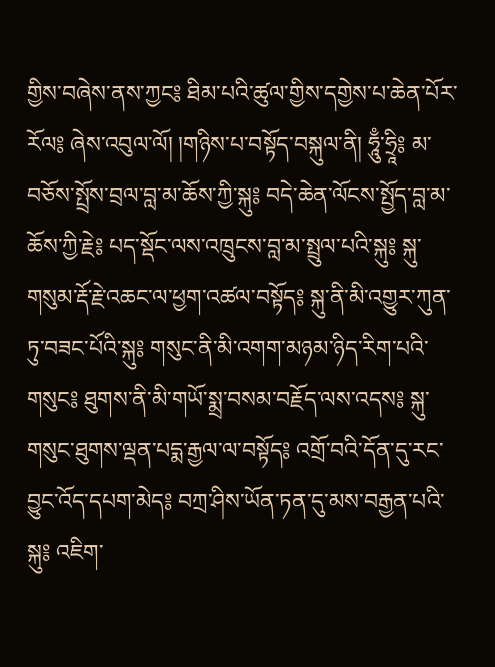གྱིས་བཞེས་ནས་ཀྱང༔ ཐིམ་པའི་ཚུལ་གྱིས་དགྱེས་པ་ཆེན་པོར་རོལ༔ ཞེས་འབུལ་ལོ། །གཉིས་པ་བསྟོད་བསྐུལ་ནི། ཧཱུྃ་ཧྲཱི༔ མ་བཅོས་སྤྲོས་བྲལ་བླ་མ་ཆོས་ཀྱི་སྐུ༔ བདེ་ཆེན་ལོངས་སྤྱོད་བླ་མ་ཆོས་ཀྱི་རྗེ༔ པད་སྡོང་ལས་འཁྲུངས་བླ་མ་སྤྲུལ་པའི་སྐུ༔ སྐུ་གསུམ་རྡོ་རྗེ་འཆང་ལ་ཕྱག་འཚལ་བསྟོད༔ སྐུ་ནི་མི་འགྱུར་ཀུན་ཏུ་བཟང་པོའི་སྐུ༔ གསུང་ནི་མི་འགག་མཉམ་ཉིད་རིག་པའི་གསུང༔ ཐུགས་ནི་མི་གཡོ་སྨྲ་བསམ་བརྗོད་ལས་འདས༔ སྐུ་གསུང་ཐུགས་ལྡན་པདྨ་རྒྱལ་ལ་བསྟོད༔ འགྲོ་བའི་དོན་དུ་རང་བྱུང་འོད་དཔག་མེད༔ བཀྲ་ཤིས་ཡོན་ཏན་དུ་མས་བརྒྱན་པའི་སྐུ༔ འཇིག་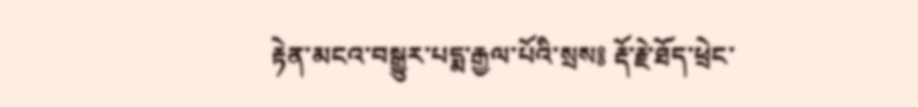རྟེན་མངའ་བསྒྱུར་པདྨ་རྒྱལ་པོའི་སྲས༔ རྡོ་རྗེ་ཐོད་ཕྲེང་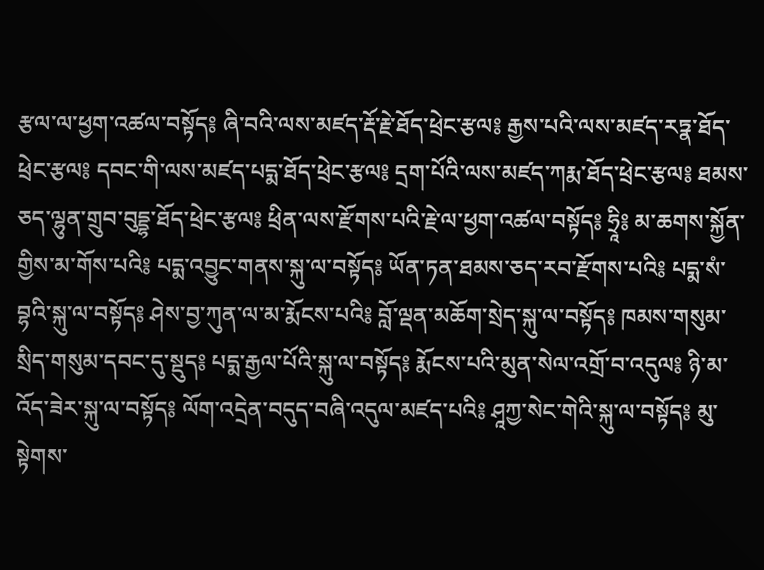རྩལ་ལ་ཕྱག་འཚལ་བསྟོད༔ ཞི་བའི་ལས་མཛད་རྡོ་རྗེ་ཐོད་ཕྲེང་རྩལ༔ རྒྱས་པའི་ལས་མཛད་རཏྣ་ཐོད་ཕྲེང་རྩལ༔ དབང་གི་ལས་མཛད་པདྨ་ཐོད་ཕྲེང་རྩལ༔ དྲག་པོའི་ལས་མཛད་ཀརྨ་ཐོད་ཕྲེང་རྩལ༔ ཐམས་ཅད་ལྷུན་གྲུབ་བུདྡྷ་ཐོད་ཕྲེང་རྩལ༔ ཕྲིན་ལས་རྫོགས་པའི་རྗེ་ལ་ཕྱག་འཚལ་བསྟོད༔ ཧྲཱི༔ མ་ཆགས་སྐྱོན་གྱིས་མ་གོས་པའི༔ པདྨ་འབྱུང་གནས་སྐུ་ལ་བསྟོད༔ ཡོན་ཏན་ཐམས་ཅད་རབ་རྫོགས་པའི༔ པདྨ་སཾ་བྷའི་སྐུ་ལ་བསྟོད༔ ཤེས་བྱ་ཀུན་ལ་མ་རྨོངས་པའི༔ བློ་ལྡན་མཆོག་སྲེད་སྐུ་ལ་བསྟོད༔ ཁམས་གསུམ་སྲིད་གསུམ་དབང་དུ་སྡུད༔ པདྨ་རྒྱལ་པོའི་སྐུ་ལ་བསྟོད༔ རྨོངས་པའི་མུན་སེལ་འགྲོ་བ་འདུལ༔ ཉི་མ་འོད་ཟེར་སྐུ་ལ་བསྟོད༔ ལོག་འདྲེན་བདུད་བཞི་འདུལ་མཛད་པའི༔ ཤཱཀྱ་སེང་གེའི་སྐུ་ལ་བསྟོད༔ མུ་སྟེགས་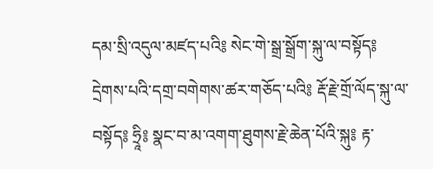དམ་སྲི་འདུལ་མཛད་པའི༔ སེང་གེ་སྒྲ་སྒྲོག་སྐུ་ལ་བསྟོད༔ དྲེགས་པའི་དགྲ་བགེགས་ཚར་གཅོད་པའི༔ རྡོ་རྗེ་གྲོ་ལོད་སྐུ་ལ་བསྟོད༔ ཧྲཱི༔ སྣང་བ་མ་འགག་ཐུགས་རྗེ་ཆེན་པོའི་སྐུ༔ རྟ་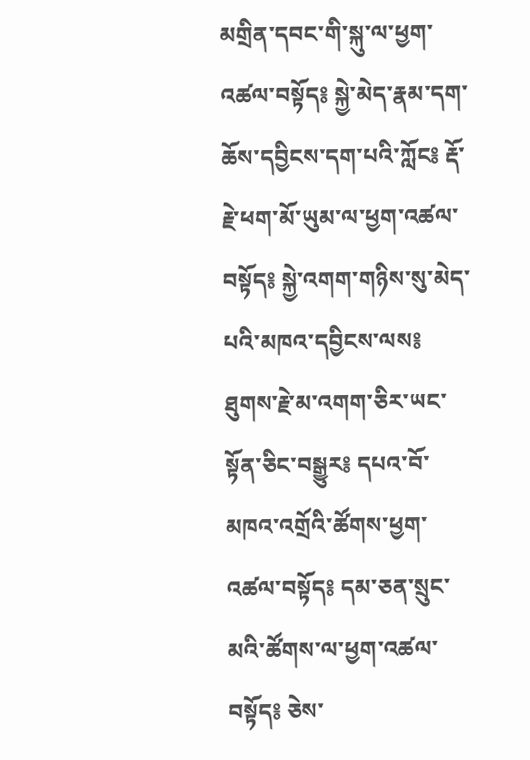མགྲིན་དབང་གི་སྐུ་ལ་ཕྱག་འཚལ་བསྟོད༔ སྐྱེ་མེད་རྣམ་དག་ཆོས་དབྱིངས་དག་པའི་ཀློང༔ རྡོ་རྗེ་ཕག་མོ་ཡུམ་ལ་ཕྱག་འཚལ་བསྟོད༔ སྐྱེ་འགག་གཉིས་སུ་མེད་པའི་མཁའ་དབྱིངས་ལས༔ ཐུགས་རྗེ་མ་འགག་ཅིར་ཡང་སྟོན་ཅིང་བསྒྱུར༔ དཔའ་བོ་མཁའ་འགྲོའི་ཚོགས་ཕྱག་འཚལ་བསྟོད༔ དམ་ཅན་སྲུང་མའི་ཚོགས་ལ་ཕྱག་འཚལ་བསྟོད༔ ཅེས་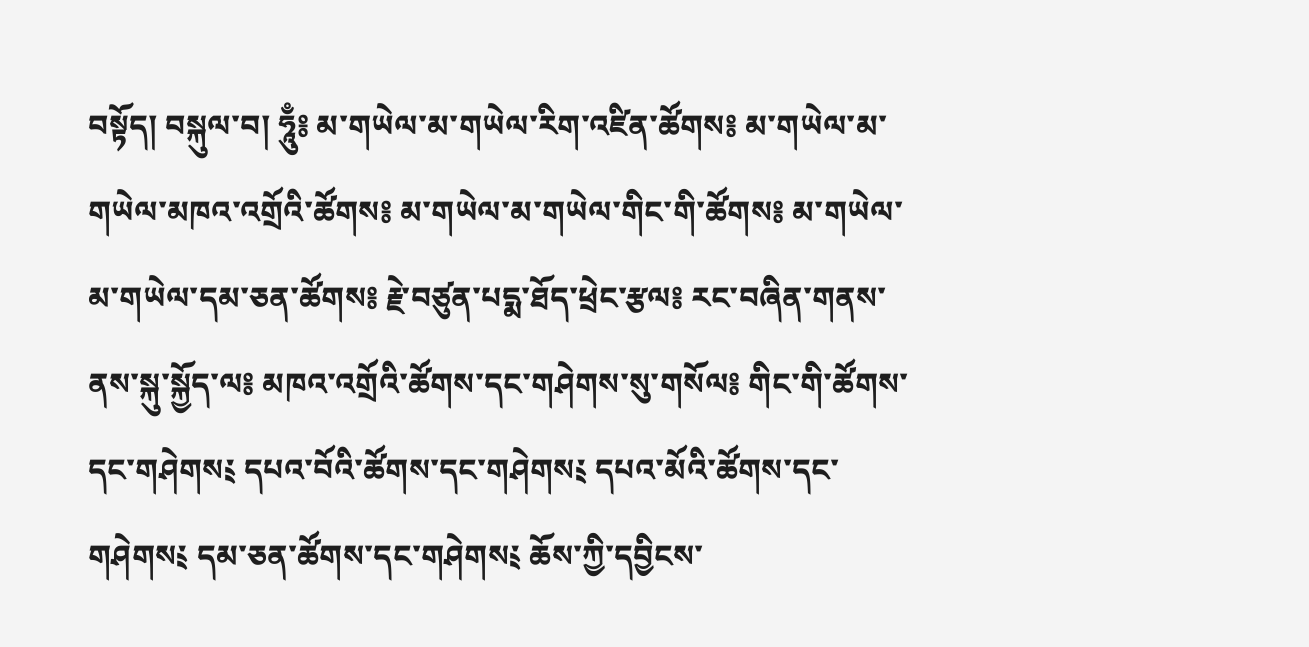བསྟོད། བསྐུལ་བ། ཧཱུྃ༔ མ་གཡེལ་མ་གཡེལ་རིག་འཛིན་ཚོགས༔ མ་གཡེལ་མ་གཡེལ་མཁའ་འགྲོའི་ཚོགས༔ མ་གཡེལ་མ་གཡེལ་གིང་གི་ཚོགས༔ མ་གཡེལ་མ་གཡེལ་དམ་ཅན་ཚོགས༔ རྗེ་བཙུན་པདྨ་ཐོད་ཕྲེང་རྩལ༔ རང་བཞིན་གནས་ནས་སྐུ་སྐྱོད་ལ༔ མཁའ་འགྲོའི་ཚོགས་དང་གཤེགས་སུ་གསོལ༔ གིང་གི་ཚོགས་དང་གཤེགས༴ དཔའ་བོའི་ཚོགས་དང་གཤེགས༴ དཔའ་མོའི་ཚོགས་དང་གཤེགས༴ དམ་ཅན་ཚོགས་དང་གཤེགས༴ ཆོས་ཀྱི་དབྱིངས་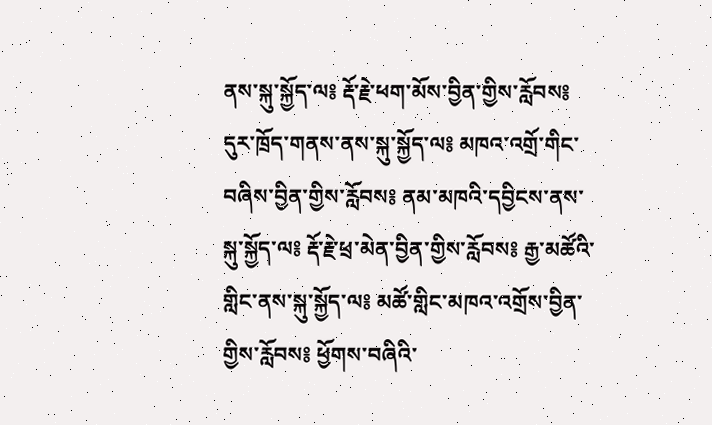ནས་སྐུ་སྐྱོད་ལ༔ རྡོ་རྗེ་ཕག་མོས་བྱིན་གྱིས་རློབས༔ དུར་ཁྲོད་གནས་ནས་སྐུ་སྐྱོད་ལ༔ མཁའ་འགྲོ་གིང་བཞིས་བྱིན་གྱིས་རློབས༔ ནམ་མཁའི་དབྱིངས་ནས་སྐུ་སྐྱོད་ལ༔ རྡོ་རྗེ་ཕྲ་མེན་བྱིན་གྱིས་རློབས༔ རྒྱ་མཚོའི་གླིང་ནས་སྐུ་སྐྱོད་ལ༔ མཚོ་གླིང་མཁའ་འགྲོས་བྱིན་གྱིས་རློབས༔ ཕྱོགས་བཞིའི་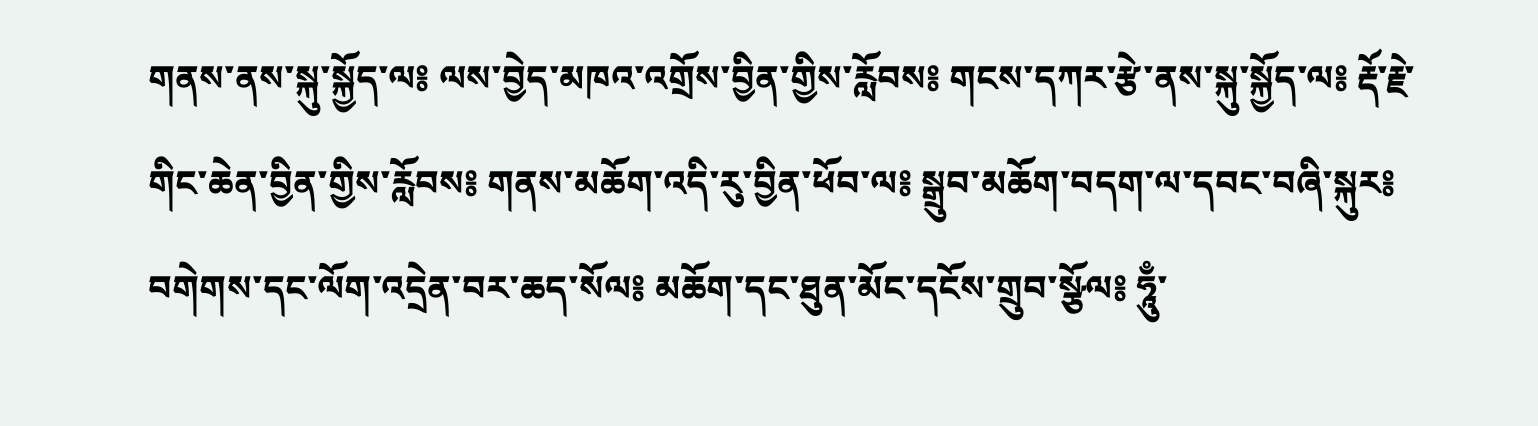གནས་ནས་སྐུ་སྐྱོད་ལ༔ ལས་བྱེད་མཁའ་འགྲོས་བྱིན་གྱིས་རློབས༔ གངས་དཀར་རྩེ་ནས་སྐུ་སྐྱོད་ལ༔ རྡོ་རྗེ་གིང་ཆེན་བྱིན་གྱིས་རློབས༔ གནས་མཆོག་འདི་རུ་བྱིན་ཕོབ་ལ༔ སྒྲུབ་མཆོག་བདག་ལ་དབང་བཞི་སྐུར༔ བགེགས་དང་ལོག་འདྲེན་བར་ཆད་སོལ༔ མཆོག་དང་ཐུན་མོང་དངོས་གྲུབ་སྩོལ༔ ཧཱུྃ་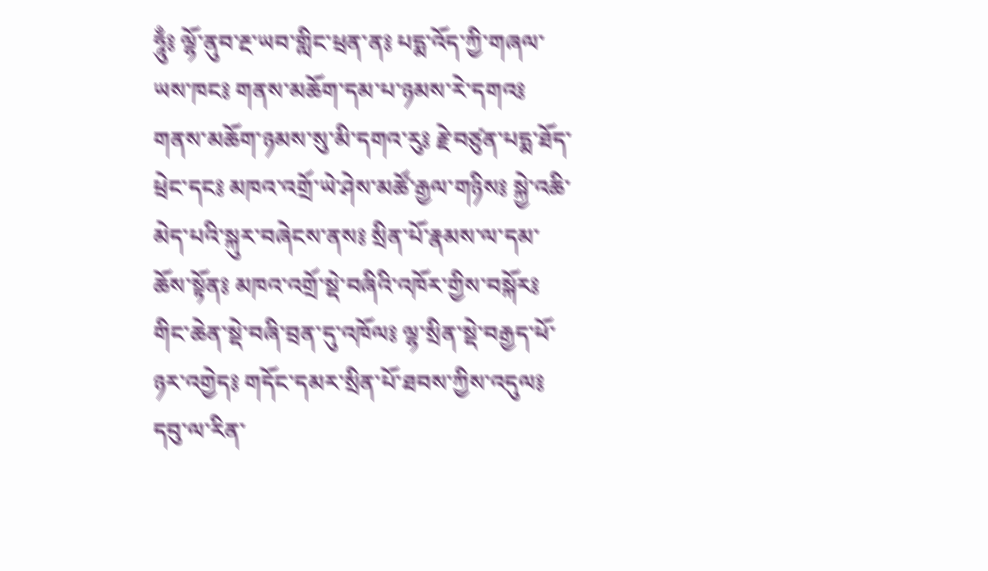ཧཱུྃ༔ ལྷོ་ནུབ་རྔ་ཡབ་གླིང་ཕྲན་ན༔ པདྨ་འོད་ཀྱི་གཞལ་ཡས་ཁང༔ གནས་མཆོག་དམ་པ་ཉམས་རེ་དགའ༔ གནས་མཆོག་ཉམས་སུ་མི་དགའ་རུ༔ རྗེ་བཙུན་པདྨ་ཐོད་ཕྲེང་དང༔ མཁའ་འགྲོ་ཡེ་ཤེས་མཚོ་རྒྱལ་གཉིས༔ སྐྱེ་འཆི་མེད་པའི་སྐུར་བཞེངས་ནས༔ སྲིན་པོ་རྣམས་ལ་དམ་ཆོས་སྟོན༔ མཁའ་འགྲོ་སྡེ་བཞིའི་འཁོར་གྱིས་བསྐོར༔ གིང་ཆེན་སྡེ་བཞི་བྲན་དུ་འཁོལ༔ ལྷ་སྲིན་སྡེ་བརྒྱད་ཕོ་ཉར་འགྱེད༔ གདོང་དམར་སྲིན་པོ་ཐབས་ཀྱིས་འདུལ༔ དབུ་ལ་རིན་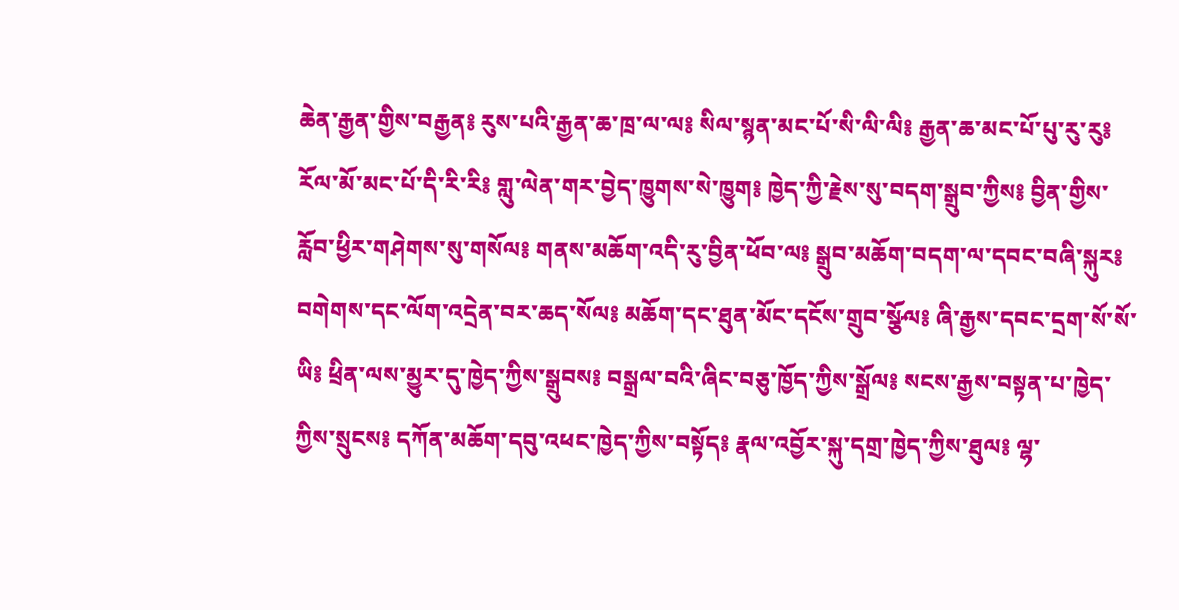ཆེན་རྒྱན་གྱིས་བརྒྱན༔ རུས་པའི་རྒྱན་ཆ་ཁྲ་ལ་ལ༔ སིལ་སྙན་མང་པོ་སི་ལི་ལི༔ རྒྱན་ཆ་མང་པོ་པུ་རུ་རུ༔ རོལ་མོ་མང་པོ་དི་རི་རི༔ གླུ་ལེན་གར་བྱེད་ཁྱུགས་སེ་ཁྱུག༔ ཁྱེད་ཀྱི་རྗེས་སུ་བདག་སྒྲུབ་ཀྱིས༔ བྱིན་གྱིས་རློབ་ཕྱིར་གཤེགས་སུ་གསོལ༔ གནས་མཆོག་འདི་རུ་བྱིན་ཕོབ་ལ༔ སྒྲུབ་མཆོག་བདག་ལ་དབང་བཞི་སྐུར༔ བགེགས་དང་ལོག་འདྲེན་བར་ཆད་སོལ༔ མཆོག་དང་ཐུན་མོང་དངོས་གྲུབ་སྩོལ༔ ཞི་རྒྱས་དབང་དྲག་སོ་སོ་ཡི༔ ཕྲིན་ལས་མྱུར་དུ་ཁྱེད་ཀྱིས་སྒྲུབས༔ བསྒྲལ་བའི་ཞིང་བཅུ་ཁྱོད་ཀྱིས་སྒྲོལ༔ སངས་རྒྱས་བསྟན་པ་ཁྱེད་ཀྱིས་སྲུངས༔ དཀོན་མཆོག་དབུ་འཕང་ཁྱེད་ཀྱིས་བསྟོད༔ རྣལ་འབྱོར་སྐུ་དགྲ་ཁྱེད་ཀྱིས་ཐུལ༔ ལྷ་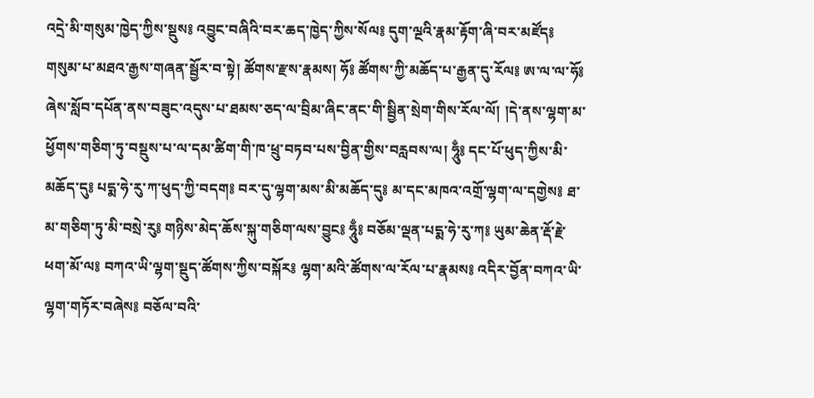འདྲེ་མི་གསུམ་ཁྱེད་ཀྱིས་སྡུས༔ འབྱུང་བཞིའི་བར་ཆད་ཁྱེད་ཀྱིས་སོལ༔ དུག་ལྔའི་རྣམ་རྟོག་ཞི་བར་མཛོད༔ གསུམ་པ་མཐའ་རྒྱས་གཞན་སྦྱོར་བ་སྟེ། ཚོགས་རྫས་རྣམས། ཧོ༔ ཚོགས་ཀྱི་མཆོད་པ་རྒྱན་དུ་རོལ༔ ཨ་ལ་ལ་ཧོ༔ ཞེས་སློབ་དཔོན་ནས་བཟུང་འདུས་པ་ཐམས་ཅད་ལ་བྲིམ་ཞིང་ནང་གི་སྦྱིན་སྲེག་གིས་རོལ་ལོ། །དེ་ནས་ལྷག་མ་ཕྱོགས་གཅིག་ཏུ་བསྡུས་པ་ལ་དམ་ཚིག་གི་ཁ་ཕྲུ་བཏབ་པས་བྱིན་གྱིས་བརླབས་ལ། ཧཱུྃ༔ དང་པོ་ཕུད་ཀྱིས་མི་མཆོད་དུ༔ པདྨ་ཧེ་རུ་ཀ་ཕུད་ཀྱི་བདག༔ བར་དུ་ལྷག་མས་མི་མཆོད་དུ༔ མ་དང་མཁའ་འགྲོ་ལྷག་ལ་དགྱེས༔ ཐ་མ་གཅིག་ཏུ་མི་བསྲེ་རུ༔ གཉིས་མེད་ཆོས་སྐུ་གཅིག་ལས་བྱུང༔ ཧཱུྃ༔ བཅོམ་ལྡན་པདྨ་ཧེ་རུ་ཀ༔ ཡུམ་ཆེན་རྡོ་རྗེ་ཕག་མོ་ལ༔ བཀའ་ཡི་ལྷག་སྡུད་ཚོགས་ཀྱིས་བསྐོར༔ ལྷག་མའི་ཚོགས་ལ་རོལ་པ་རྣམས༔ འདིར་བྱོན་བཀའ་ཡི་ལྷག་གཏོར་བཞེས༔ བཅོལ་བའི་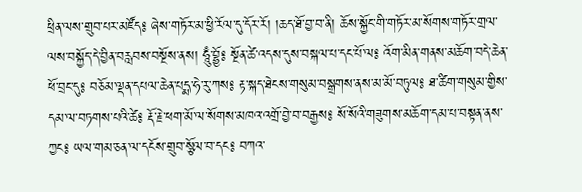ཕྲིན་ལས་གྲུབ་པར་མཛོད༔ ཞེས་གཏོར་མ་ཕྱི་རོལ་དུ་དོར་རོ། །ཆད་ཐོ་བྱ་བ་ནི། ཆོས་སྐྱོང་གི་གཏོར་མ་སོགས་གཏོར་གྲལ་ལས་བསྐྱོད་དེ་བྱིན་བརླབས་བསྔོས་ནས། ཧཱུྃ་བྷྱོ༔ སྔོན་ཚེ་འདས་དུས་བསྐལ་པ་དང་པོ་ལ༔ འོག་མིན་གནས་མཆོག་བདེ་ཆེན་ཕོ་བྲང་དུ༔ བཅོམ་ལྡན་དཔལ་ཆེན་པདྨ་ཧེ་རུ་ཀས༔ རྟ་སྐད་ཐེངས་གསུམ་བསྒྲགས་ནས་མ་མོ་བཏུལ༔ ཐ་ཚིག་གསུམ་གྱིས་དམ་ལ་བཏགས་པའི་ཚེ༔ རྡོ་རྗེ་ཕག་མོ་ལ་སོགས་མཁའ་འགྲོ་བྱེ་བ་བརྒྱས༔ སོ་སོའི་གཟུགས་མཆོག་དམ་པ་བསྟན་ནས་ཀྱང༔ ཡལ་གམ་ཅན་ལ་དངོས་གྲུབ་སྩོལ་བ་དང༔ བཀའ་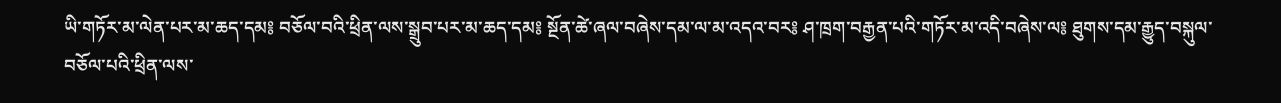ཡི་གཏོར་མ་ལེན་པར་མ་ཆད་དམ༔ བཅོལ་བའི་ཕྲིན་ལས་སྒྲུབ་པར་མ་ཆད་དམ༔ སྔོན་ཚེ་ཞལ་བཞེས་དམ་ལ་མ་འདའ་བར༔ ཤ་ཁྲག་བརྒྱན་པའི་གཏོར་མ་འདི་བཞེས་ལ༔ ཐུགས་དམ་རྒྱུད་བསྐུལ་བཅོལ་པའི་ཕྲིན་ལས་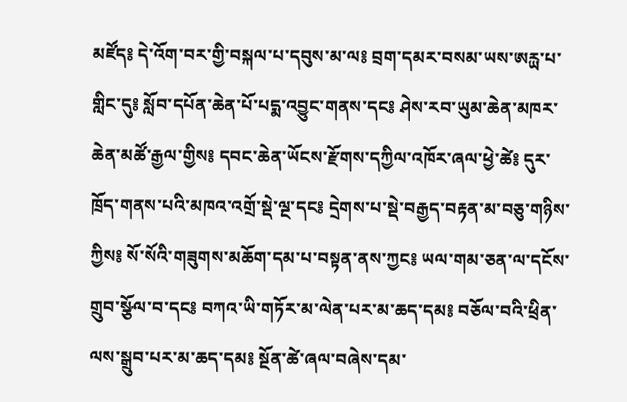མཛོད༔ དེ་འོག་བར་གྱི་བསྐལ་པ་དབུས་མ་ལ༔ བྲག་དམར་བསམ་ཡས་ཨརྻ་པ་གླིང་དུ༔ སློབ་དཔོན་ཆེན་པོ་པདྨ་འབྱུང་གནས་དང༔ ཤེས་རབ་ཡུམ་ཆེན་མཁར་ཆེན་མཚོ་རྒྱལ་གྱིས༔ དབང་ཆེན་ཡོངས་རྫོགས་དཀྱིལ་འཁོར་ཞལ་ཕྱེ་ཚེ༔ དུར་ཁྲོད་གནས་པའི་མཁའ་འགྲོ་སྡེ་ལྔ་དང༔ དྲེགས་པ་སྡེ་བརྒྱད་བརྟན་མ་བཅུ་གཉིས་ཀྱིས༔ སོ་སོའི་གཟུགས་མཆོག་དམ་པ་བསྟན་ནས་ཀྱང༔ ཡལ་གམ་ཅན་ལ་དངོས་གྲུབ་སྩོལ་བ་དང༔ བཀའ་ཡི་གཏོར་མ་ལེན་པར་མ་ཆད་དམ༔ བཅོལ་བའི་ཕྲིན་ལས་སྒྲུབ་པར་མ་ཆད་དམ༔ སྔོན་ཚེ་ཞལ་བཞེས་དམ་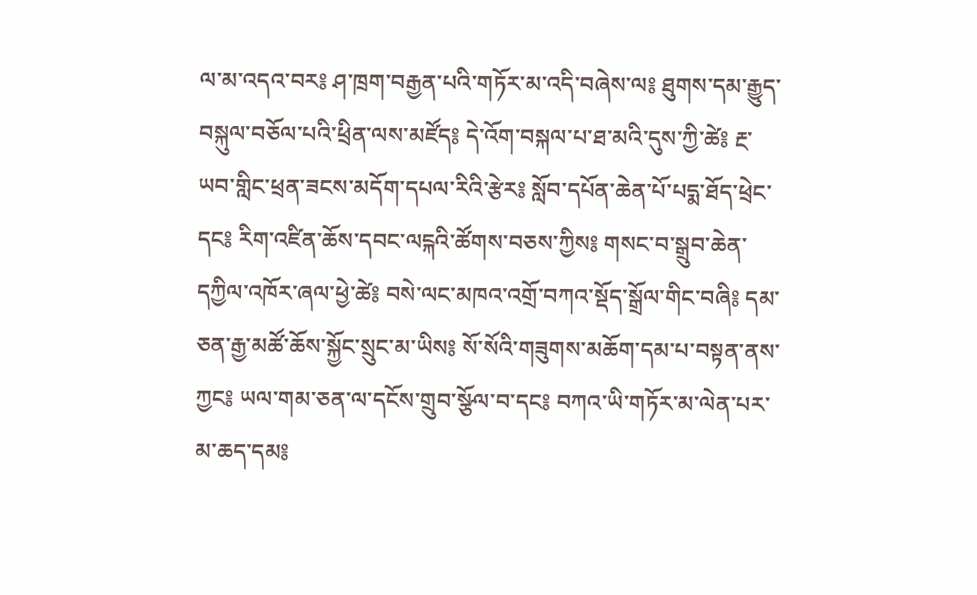ལ་མ་འདའ་བར༔ ཤ་ཁྲག་བརྒྱན་པའི་གཏོར་མ་འདི་བཞེས་ལ༔ ཐུགས་དམ་རྒྱུད་བསྐུལ་བཅོལ་པའི་ཕྲིན་ལས་མཛོད༔ དེ་འོག་བསྐལ་པ་ཐ་མའི་དུས་ཀྱི་ཚེ༔ རྔ་ཡབ་གླིང་ཕྲན་ཟངས་མདོག་དཔལ་རིའི་རྩེར༔ སློབ་དཔོན་ཆེན་པོ་པདྨ་ཐོད་ཕྲེང་དང༔ རིག་འཛིན་ཆོས་དབང་ལངྐའི་ཚོགས་བཅས་ཀྱིས༔ གསང་བ་སྒྲུབ་ཆེན་དཀྱིལ་འཁོར་ཞལ་ཕྱེ་ཚེ༔ བསེ་ལང་མཁའ་འགྲོ་བཀའ་སྡོད་སྒྲོལ་གིང་བཞི༔ དམ་ཅན་རྒྱ་མཚོ་ཆོས་སྐྱོང་སྲུང་མ་ཡིས༔ སོ་སོའི་གཟུགས་མཆོག་དམ་པ་བསྟན་ནས་ཀྱང༔ ཡལ་གམ་ཅན་ལ་དངོས་གྲུབ་སྩོལ་བ་དང༔ བཀའ་ཡི་གཏོར་མ་ལེན་པར་མ་ཆད་དམ༔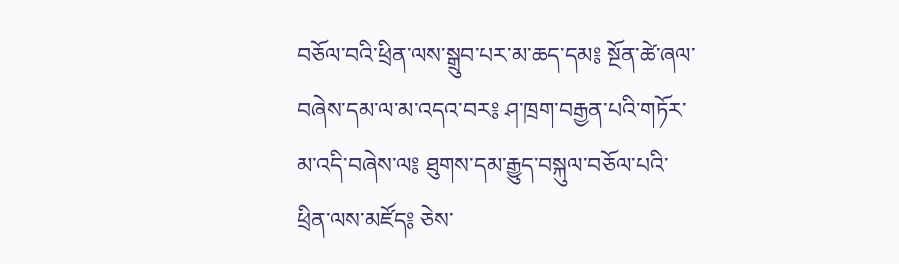བཅོལ་བའི་ཕྲིན་ལས་སྒྲུབ་པར་མ་ཆད་དམ༔ སྔོན་ཚེ་ཞལ་བཞེས་དམ་ལ་མ་འདའ་བར༔ ཤ་ཁྲག་བརྒྱན་པའི་གཏོར་མ་འདི་བཞེས་ལ༔ ཐུགས་དམ་རྒྱུད་བསྐུལ་བཅོལ་པའི་ཕྲིན་ལས་མཛོད༔ ཅེས་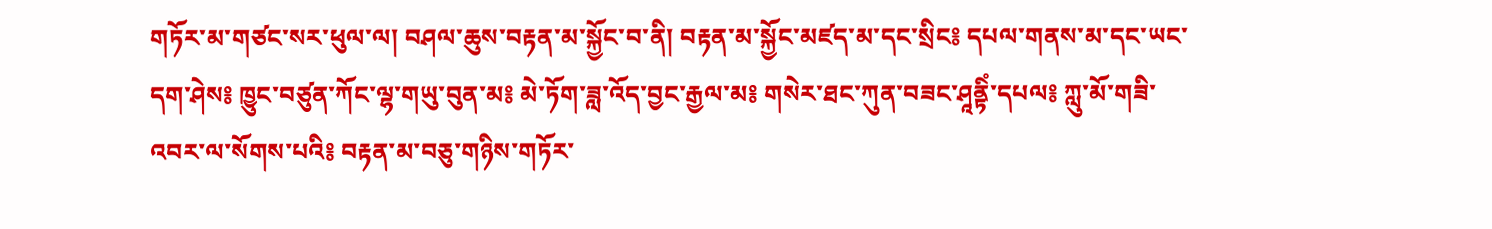གཏོར་མ་གཙང་སར་ཕུལ་ལ། བཤལ་ཆུས་བརྟན་མ་སྐྱོང་བ་ནི། བརྟན་མ་སྐྱོང་མཛད་མ་དང་སྲིང༔ དཔལ་གནས་མ་དང་ཡང་དག་ཤེས༔ ཁྱུང་བཙུན་ཀོང་ལྷ་གཡུ་བུན་མ༔ མེ་ཏོག་ཟླ་འོད་བྱང་རྒྱལ་མ༔ གསེར་ཐང་ཀུན་བཟང་ཤཱནྟིཾ་དཔལ༔ ཀླུ་མོ་གཟི་འབར་ལ་སོགས་པའི༔ བརྟན་མ་བཅུ་གཉིས་གཏོར་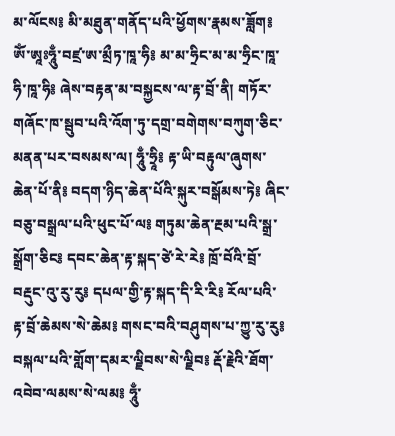མ་ལོངས༔ མི་མཐུན་གནོད་པའི་ཕྱོགས་རྣམས་ཟློག༔ ཨོཾ་ཨཱཿཧཱུྃ་བཛྲ་ཨ་མྲྀཏ་ཁཱ་ཧི༔ མ་མ་ཧྲིང་མ་མ་ཧྲིང་ཁཱ་ཧི་ཁཱ་ཧི༔ ཞེས་བརྟན་མ་བསྐྱངས་ལ་རྟ་བྲོ་ནི། གཏོར་གཞོང་ཁ་སྦུབ་པའི་འོག་ཏུ་དགྲ་བགེགས་བཀུག་ཅིང་མནན་པར་བསམས་ལ། ཧཱུྃ་ཧྲཱི༔ རྟ་ཡི་བརྟུལ་ཞུགས་ཆེན་པོ་ནི༔ བདག་ཉིད་ཆེན་པོའི་སྐུར་བསྒོམས་ཏེ༔ ཞིང་བཅུ་བསྒྲལ་པའི་ཕུང་པོ་ལ༔ གཏུམ་ཆེན་རྔམ་པའི་སྒྲ་སྒྲོག་ཅིང༔ དབང་ཆེན་རྟ་སྐད་ཙེ་རེ་རེ༔ ཁྲོ་བོའི་བྲོ་བརྡུང་འུ་རུ་རུ༔ དཔལ་གྱི་རྟ་སྐད་དི་རི་རི༔ རོལ་པའི་རྟ་བྲོ་ཆེམས་སེ་ཆེམ༔ གསང་བའི་བཤུགས་པ་ཀྱུ་རུ་རུ༔ བསྐལ་པའི་གློག་དམར་ལྗིབས་སེ་ལྗིབ༔ རྡོ་རྗེའི་ཐོག་འབེབ་ལམས་སེ་ལམ༔ ཧཱུྃ་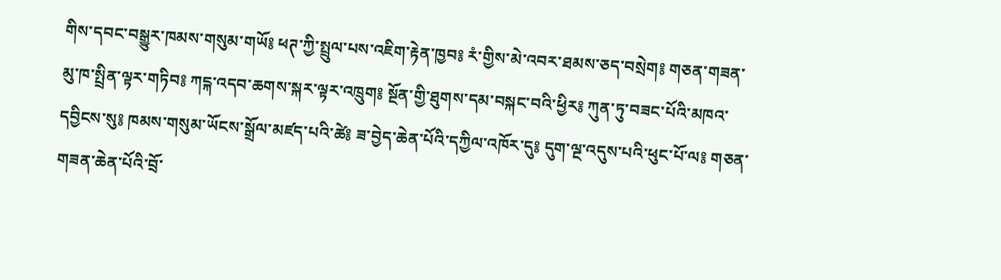གིས་དབང་བསྒྱུར་ཁམས་གསུམ་གཡོ༔ ཕཊ་ཀྱི་སྤྲུལ་པས་འཇིག་རྟེན་ཁྱབ༔ རཾ་གྱིས་མེ་འབར་ཐམས་ཅད་བསྲེག༔ གཅན་གཟན་མུ་ཁ་སྤྲིན་ལྟར་གཏིབ༔ ཀངྐ་འདབ་ཆགས་སྐར་ལྟར་འཁྲུག༔ སྔོན་གྱི་ཐུགས་དམ་བསྐང་བའི་ཕྱིར༔ ཀུན་ཏུ་བཟང་པོའི་མཁའ་དབྱིངས་སུ༔ ཁམས་གསུམ་ཡོངས་སྒྲོལ་མཛད་པའི་ཚེ༔ ཟ་བྱེད་ཆེན་པོའི་དཀྱིལ་འཁོར་དུ༔ དུག་ལྔ་འདུས་པའི་ཕུང་པོ་ལ༔ གཅན་གཟན་ཆེན་པོའི་བྲོ་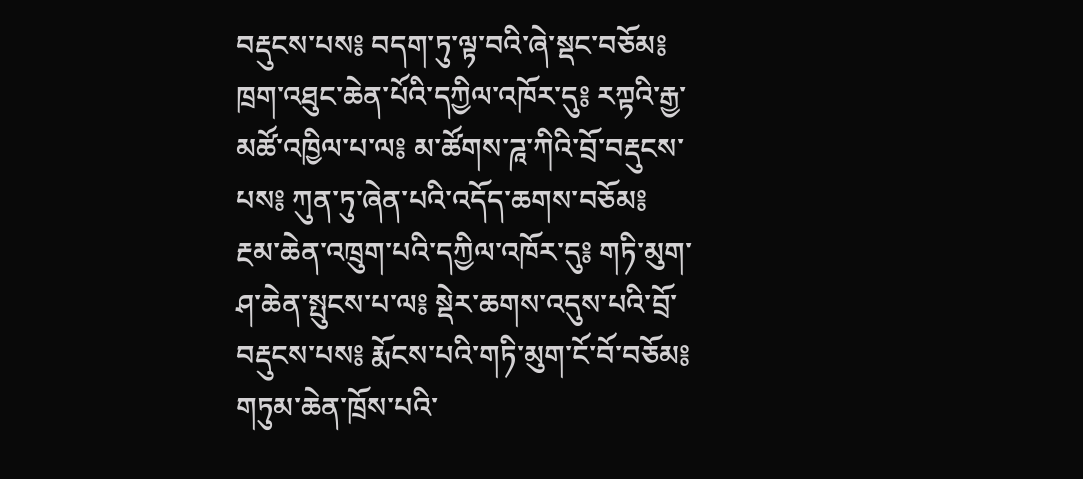བརྡུངས་པས༔ བདག་ཏུ་ལྟ་བའི་ཞེ་སྡང་བཅོམ༔ ཁྲག་འཐུང་ཆེན་པོའི་དཀྱིལ་འཁོར་དུ༔ རཀྟའི་རྒྱ་མཚོ་འཁྱིལ་པ་ལ༔ མ་ཚོགས་ཌཱ་ཀིའི་བྲོ་བརྡུངས་པས༔ ཀུན་ཏུ་ཞེན་པའི་འདོད་ཆགས་བཅོམ༔ རྔམ་ཆེན་འཁྲུག་པའི་དཀྱིལ་འཁོར་དུ༔ གཏི་མུག་ཤ་ཆེན་སྤུངས་པ་ལ༔ སྡེར་ཆགས་འདུས་པའི་བྲོ་བརྡུངས་པས༔ རྨོངས་པའི་གཏི་མུག་ངོ་བོ་བཅོམ༔ གཏུམ་ཆེན་ཁྲོས་པའི་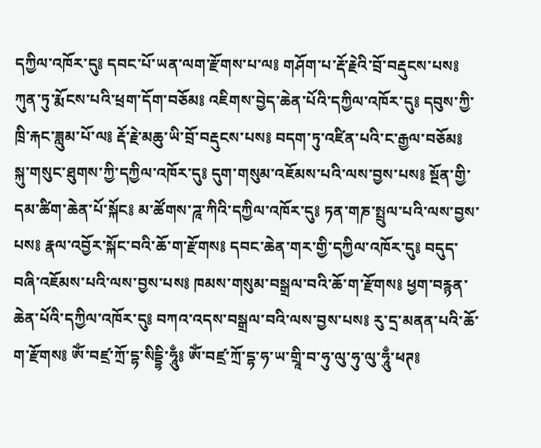དཀྱིལ་འཁོར་དུ༔ དབང་པོ་ཡན་ལག་རྫོགས་པ་ལ༔ གཤོག་པ་རྡོ་རྗེའི་བྲོ་བརྡུངས་པས༔ ཀུན་ཏུ་རྨོངས་པའི་ཕྲག་དོག་བཅོམ༔ འཇིགས་བྱེད་ཆེན་པོའི་དཀྱིལ་འཁོར་དུ༔ དབུས་ཀྱི་ཁྲི་རྐང་ཟླུམ་པོ་ལ༔ རྡོ་རྗེ་མཆུ་ཡི་བྲོ་བརྡུངས་པས༔ བདག་ཏུ་འཛིན་པའི་ང་རྒྱལ་བཅོམ༔ སྐུ་གསུང་ཐུགས་ཀྱི་དཀྱིལ་འཁོར་དུ༔ དུག་གསུམ་འཇོམས་པའི་ལས་བྱས་པས༔ སྔོན་གྱི་དམ་ཚིག་ཆེན་པོ་སྐོང༔ མ་ཚོགས་ཌཱ་ཀིའི་དཀྱིལ་འཁོར་དུ༔ ཏན་གཎ་སྤྲུལ་པའི་ལས་བྱས་པས༔ རྣལ་འབྱོར་སྐོང་བའི་ཆོ་ག་རྫོགས༔ དབང་ཆེན་གར་གྱི་དཀྱིལ་འཁོར་དུ༔ བདུད་བཞི་འཇོམས་པའི་ལས་བྱས་པས༔ ཁམས་གསུམ་བསྒྲལ་བའི་ཆོ་ག་རྫོགས༔ ཕྱག་བརྙན་ཆེན་པོའི་དཀྱིལ་འཁོར་དུ༔ བཀའ་འདས་བསྒྲལ་བའི་ལས་བྱས་པས༔ རུ་དྲ་མནན་པའི་ཆོ་ག་རྫོགས༔ ཨོཾ་བཛྲ་ཀྲོ་དྷ་སིདྡྷི་ཧཱུྃ༔ ཨོཾ་བཛྲ་ཀྲོ་དྷ་ཧ་ཡ་གྲཱི་བ་ཧུ་ལུ་ཧུ་ལུ་ཧཱུྃ་ཕཊ༔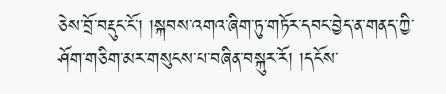ཅེས་བྲོ་བརྡུང་ངོ་། །སྐབས་འགའ་ཞིག་ཏུ་གཏོར་དབང་བྱེད་ན་གནད་ཀྱི་ཤོག་གཅིག་མར་གསུངས་པ་བཞིན་བསྐུར་རོ། །དངོས་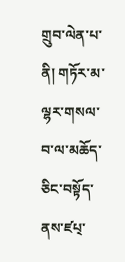གྲུབ་ལེན་པ་ནི། གཏོར་མ་ལྷར་གསལ་བ་ལ་མཆོད་ཅིང་བསྟོད་ནས་ཛཔ྄་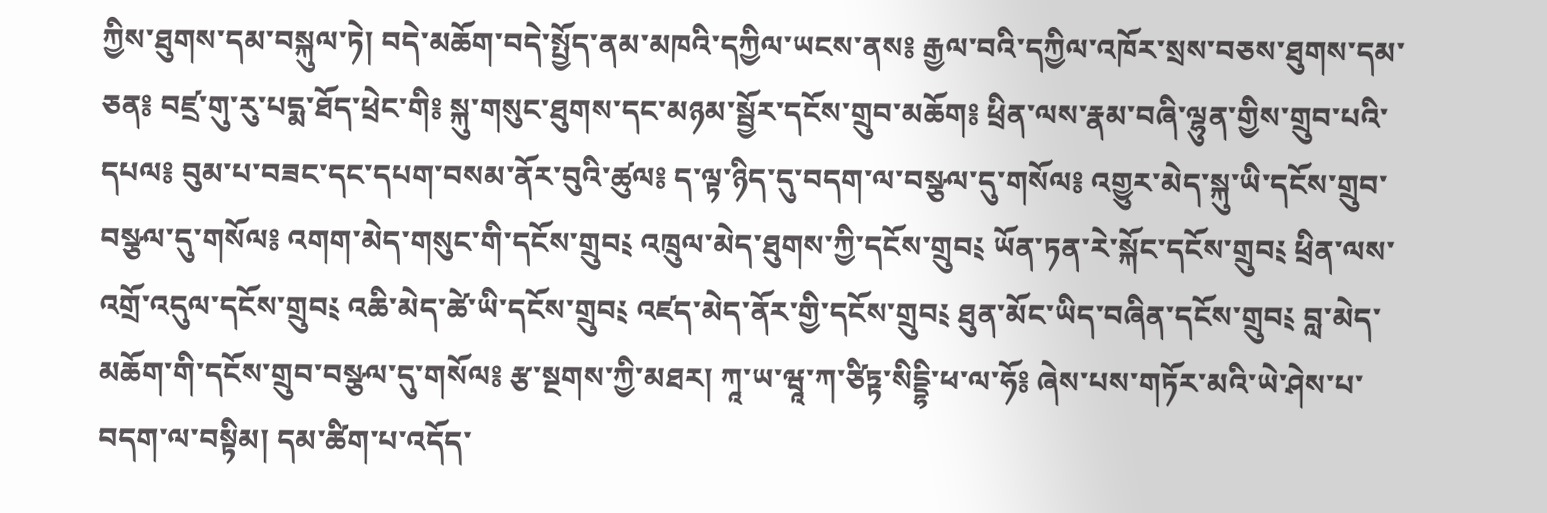ཀྱིས་ཐུགས་དམ་བསྐུལ་ཏེ། བདེ་མཆོག་བདེ་སྤྱོད་ནམ་མཁའི་དཀྱིལ་ཡངས་ནས༔ རྒྱལ་བའི་དཀྱིལ་འཁོར་སྲས་བཅས་ཐུགས་དམ་ཅན༔ བཛྲ་གུ་རུ་པདྨ་ཐོད་ཕྲེང་གི༔ སྐུ་གསུང་ཐུགས་དང་མཉམ་སྦྱོར་དངོས་གྲུབ་མཆོག༔ ཕྲིན་ལས་རྣམ་བཞི་ལྷུན་གྱིས་གྲུབ་པའི་དཔལ༔ བུམ་པ་བཟང་དང་དཔག་བསམ་ནོར་བུའི་ཚུལ༔ ད་ལྟ་ཉིད་དུ་བདག་ལ་བསྩལ་དུ་གསོལ༔ འགྱུར་མེད་སྐུ་ཡི་དངོས་གྲུབ་བསྩལ་དུ་གསོལ༔ འགག་མེད་གསུང་གི་དངོས་གྲུབ༴ འཁྲུལ་མེད་ཐུགས་ཀྱི་དངོས་གྲུབ༴ ཡོན་ཏན་རེ་སྐོང་དངོས་གྲུབ༴ ཕྲིན་ལས་འགྲོ་འདུལ་དངོས་གྲུབ༴ འཆི་མེད་ཚེ་ཡི་དངོས་གྲུབ༴ འཛད་མེད་ནོར་གྱི་དངོས་གྲུབ༴ ཐུན་མོང་ཡིད་བཞིན་དངོས་གྲུབ༴ བླ་མེད་མཆོག་གི་དངོས་གྲུབ་བསྩལ་དུ་གསོལ༔ རྩ་སྔགས་ཀྱི་མཐར། ཀཱ་ཡ་ཝཱ་ཀ་ཙིཏྟ་སིདྡྷི་ཕ་ལ་ཧོ༔ ཞེས་པས་གཏོར་མའི་ཡེ་ཤེས་པ་བདག་ལ་བསྟིམ། དམ་ཚིག་པ་འདོད་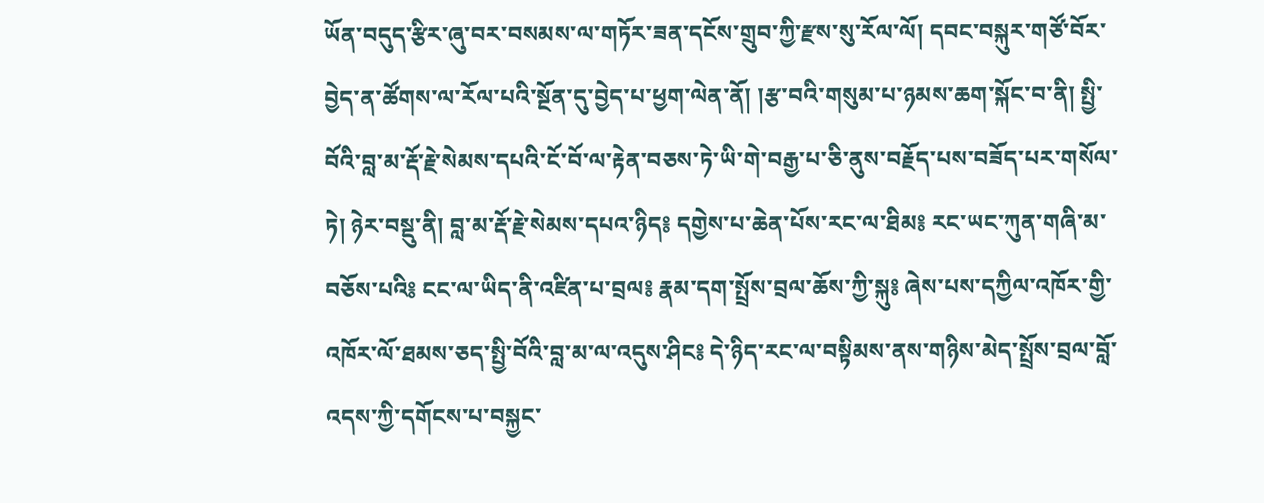ཡོན་བདུད་རྩིར་ཞུ་བར་བསམས་ལ་གཏོར་ཟན་དངོས་གྲུབ་ཀྱི་རྫས་སུ་རོལ་ལོ། དབང་བསྐུར་གཙོ་བོར་བྱེད་ན་ཚོགས་ལ་རོལ་པའི་སྔོན་དུ་བྱེད་པ་ཕྱག་ལེན་ནོ། །རྩ་བའི་གསུམ་པ་ཉམས་ཆག་སྐོང་བ་ནི། སྤྱི་བོའི་བླ་མ་རྡོ་རྗེ་སེམས་དཔའི་ངོ་བོ་ལ་རྟེན་བཅས་ཏེ་ཡི་གེ་བརྒྱ་པ་ཅི་ནུས་བརྗོད་པས་བཟོད་པར་གསོལ་ཏེ། ཉེར་བསྡུ་ནི། བླ་མ་རྡོ་རྗེ་སེམས་དཔའ་ཉིད༔ དགྱེས་པ་ཆེན་པོས་རང་ལ་ཐིམ༔ རང་ཡང་ཀུན་གཞི་མ་བཅོས་པའི༔ ངང་ལ་ཡིད་ནི་འཛིན་པ་བྲལ༔ རྣམ་དག་སྤྲོས་བྲལ་ཆོས་ཀྱི་སྐུ༔ ཞེས་པས་དཀྱིལ་འཁོར་གྱི་འཁོར་ལོ་ཐམས་ཅད་སྤྱི་བོའི་བླ་མ་ལ་འདུས་ཤིང༔ དེ་ཉིད་རང་ལ་བསྟིམས་ནས་གཉིས་མེད་སྤྲོས་བྲལ་བློ་འདས་ཀྱི་དགོངས་པ་བསྐྱང་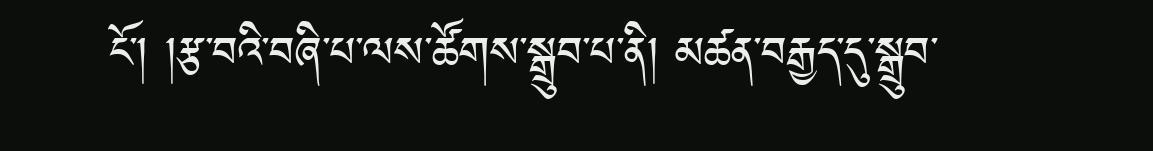ངོ་། །རྩ་བའི་བཞི་པ་ལས་ཚོགས་སྒྲུབ་པ་ནི། མཚན་བརྒྱད་དུ་སྒྲུབ་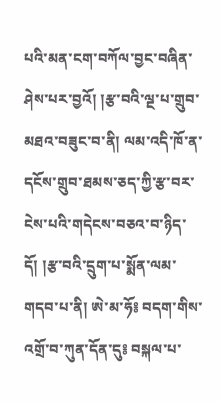པའི་མན་ངག་བཀོལ་བྱང་བཞིན་ཤེས་པར་བྱའོ། །རྩ་བའི་ལྔ་པ་གྲུབ་མཐའ་བཟུང་བ་ནི། ལམ་འདི་ཁོ་ན་དངོས་གྲུབ་ཐམས་ཅད་ཀྱི་རྩ་བར་ངེས་པའི་གདེངས་བཅའ་བ་ཉིད་དོ། །རྩ་བའི་དྲུག་པ་སྨོན་ལམ་གདབ་པ་ནི། ཨེ་མ་ཧོ༔ བདག་གིས་འགྲོ་བ་ཀུན་དོན་དུ༔ བསྐལ་པ་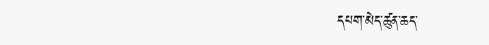དཔག་མེད་ཚུན་ཆད་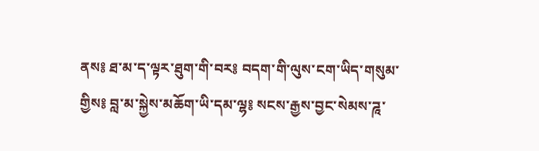ནས༔ ཐ་མ་ད་ལྟར་ཐུག་གི་བར༔ བདག་གི་ལུས་ངག་ཡིད་གསུམ་གྱིས༔ བླ་མ་སྐྱེས་མཆོག་ཡི་དམ་ལྷ༔ སངས་རྒྱས་བྱང་སེམས་ཌཱ་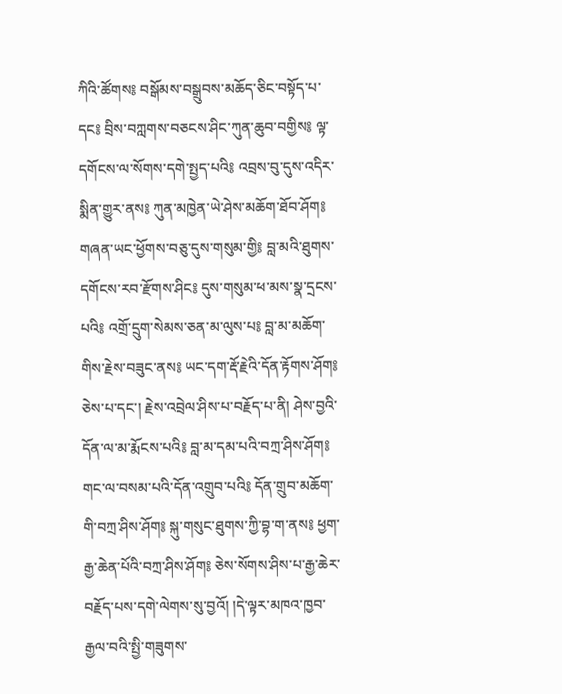ཀིའི་ཚོགས༔ བསྒོམས་བསྒྲུབས་མཆོད་ཅིང་བསྟོད་པ་དང༔ བྲིས་བཀླགས་བཅངས་ཤིང་ཀུན་ཆུབ་བགྱིས༔ ལྟ་དགོངས་ལ་སོགས་དགེ་སྤྱད་པའི༔ འབྲས་བུ་དུས་འདིར་སྨིན་གྱུར་ནས༔ ཀུན་མཁྱེན་ཡེ་ཤེས་མཆོག་ཐོབ་ཤོག༔ གཞན་ཡང་ཕྱོགས་བཅུ་དུས་གསུམ་གྱི༔ བླ་མའི་ཐུགས་དགོངས་རབ་རྫོགས་ཤིང༔ དུས་གསུམ་ཕ་མས་སྣ་དྲངས་པའི༔ འགྲོ་དྲུག་སེམས་ཅན་མ་ལུས་པ༔ བླ་མ་མཆོག་གིས་རྗེས་བཟུང་ནས༔ ཡང་དག་རྡོ་རྗེའི་དོན་རྟོགས་ཤོག༔ ཅེས་པ་དང་། རྗེས་འབྲེལ་ཤིས་པ་བརྗོད་པ་ནི། ཤེས་བྱའི་དོན་ལ་མ་རྨོངས་པའི༔ བླ་མ་དམ་པའི་བཀྲ་ཤིས་ཤོག༔ གང་ལ་བསམ་པའི་དོན་འགྲུབ་པའི༔ དོན་གྲུབ་མཆོག་གི་བཀྲ་ཤིས་ཤོག༔ སྐུ་གསུང་ཐུགས་ཀྱི་བྷ་ག་ནས༔ ཕྱག་རྒྱ་ཆེན་པོའི་བཀྲ་ཤིས་ཤོག༔ ཅེས་སོགས་ཤིས་པ་རྒྱ་ཆེར་བརྗོད་པས་དགེ་ལེགས་སུ་བྱའོ། །དེ་ལྟར་མཁའ་ཁྱབ་རྒྱལ་བའི་སྤྱི་གཟུགས་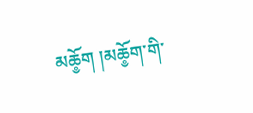མཆོ༵ག །མཆོ༵ག་གི་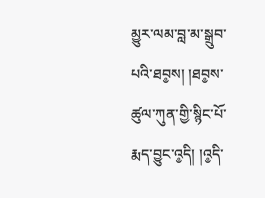མྱུར་ལམ་བླ་མ་སྒྲུབ་པའི་ཐབ༵ས། །ཐབ༵ས་ཚུལ་ཀུན་གྱི་སྙིང་པོ་རྨད་བྱུང་འ༵དི། །འ༵དི་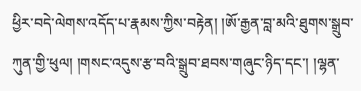ཕྱིར་བདེ་ལེགས་འདོད་པ་རྣམས་ཀྱིས་བརྟེན། །ཨོ་རྒྱན་བླ་མའི་ཐུགས་སྒྲུབ་ཀུན་གྱི་ཕུལ། །གསང་འདུས་རྩ་བའི་སྒྲུབ་ཐབས་གཞུང་ཉིད་དང་། །ལྷན་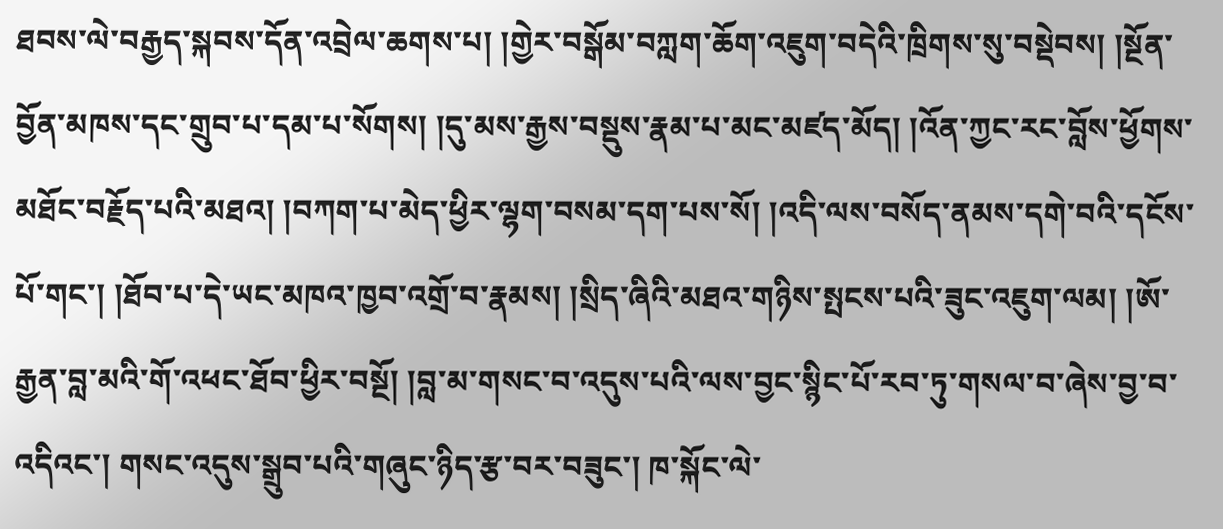ཐབས་ལེ་བརྒྱད་སྐབས་དོན་འབྲེལ་ཆགས་པ། །གྱེར་བསྒོམ་བཀླག་ཆོག་འཇུག་བདེའི་ཁྲིགས་སུ་བསྡེབས། །སྔོན་བྱོན་མཁས་དང་གྲུབ་པ་དམ་པ་སོགས། །དུ་མས་རྒྱས་བསྡུས་རྣམ་པ་མང་མཛད་མོད། །འོན་ཀྱང་རང་བློས་ཕྱོགས་མཐོང་བརྗོད་པའི་མཐའ། །བཀག་པ་མེད་ཕྱིར་ལྷག་བསམ་དག་པས་སོ། །འདི་ལས་བསོད་ནམས་དགེ་བའི་དངོས་པོ་གང་། །ཐོབ་པ་དེ་ཡང་མཁའ་ཁྱབ་འགྲོ་བ་རྣམས། །སྲིད་ཞིའི་མཐའ་གཉིས་སྤངས་པའི་ཟུང་འཇུག་ལམ། །ཨོ་རྒྱན་བླ་མའི་གོ་འཕང་ཐོབ་ཕྱིར་བསྔོ། །བླ་མ་གསང་བ་འདུས་པའི་ལས་བྱང་སྙིང་པོ་རབ་ཏུ་གསལ་བ་ཞེས་བྱ་བ་འདིའང་། གསང་འདུས་སྒྲུབ་པའི་གཞུང་ཉིད་རྩ་བར་བཟུང་། ཁ་སྐོང་ལེ་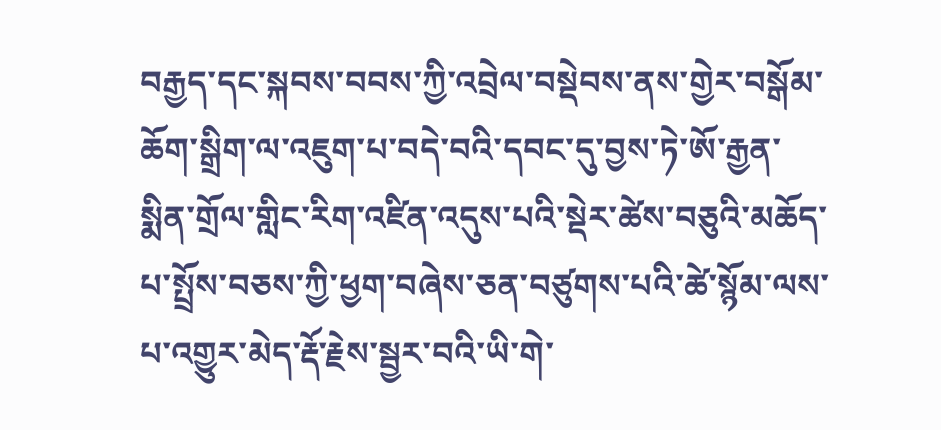བརྒྱད་དང་སྐབས་བབས་ཀྱི་འབྲེལ་བསྡེབས་ནས་གྱེར་བསྒོམ་ཆོག་སྒྲིག་ལ་འཇུག་པ་བདེ་བའི་དབང་དུ་བྱས་ཏེ་ཨོ་རྒྱན་སྨིན་གྲོལ་གླིང་རིག་འཛིན་འདུས་པའི་སྡེར་ཚེས་བཅུའི་མཆོད་པ་སྤྲོས་བཅས་ཀྱི་ཕྱག་བཞེས་ཅན་བཙུགས་པའི་ཚེ་སྙོམ་ལས་པ་འགྱུར་མེད་རྡོ་རྗེས་སྦྱར་བའི་ཡི་གེ་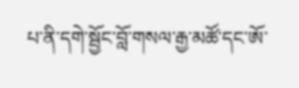པ་ནི་དགེ་སྦྱོང་བློ་གསལ་རྒྱ་མཚོ་དང་ཨོ་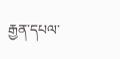རྒྱན་དཔལ་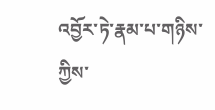འབྱོར་ཏེ་རྣམ་པ་གཉིས་ཀྱིས་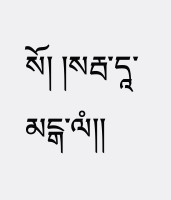སོ། །སརྦ་དཱ་མངྒ་ལཾ།།